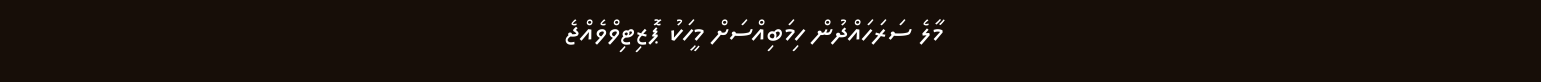މާލެ ސަރަހައްދުން ހިމަބިއްސަށް މީހަކު ޕޮޒިޓިވްވެއްޖެ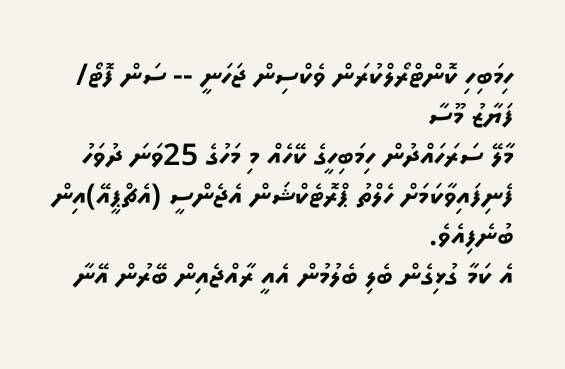ހިމަބިހި ކޮންޓްރޯލްކުރަން ވެކްސިން ޖަހަނީ -- ސަން ފޮޓޯ/ ފަޔާޒު މޫސާ
މާލޭ ސަރަހައްދުން ހިމަބިހީގެ ކޭހެއް މި މަހުގެ 25ވަނަ ދުވަހު ފެނިފައިވާކަމަށް ހެލްތު ޕްރޮޓެކްޝަން އެޖެންސީ (އެޗްޕީއޭ)އިން ބުނެފިއެވެ.
އެ ކަމާ ގުޅިގެން ބެލި ބެލުމުން އެއީ ރާއްޖެއިން ބޭރުން އޭނާ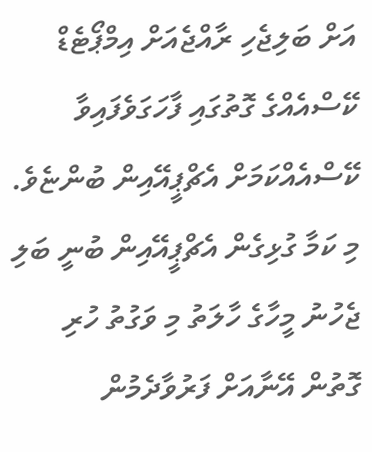އަށް ބަލިޖެހި ރާއްޖެއަށް އިމްޕޯޓެޑް ކޭސްއެއްގެ ގޮތުގައި ފާހަގަވެފައިވާ ކޭސްއެއްކަމަށް އެޗްޕީއޭއިން ބުންޏެވެ.
މި ކަމާ ގުޅިގެން އެޗްޕީއޭއިން ބުނީ ބަލި ޖެހުނު މީހާގެ ހާލަތު މި ވަގުތު ހުރި ގޮތުން އޭނާއަށް ފަރުވާދެމުން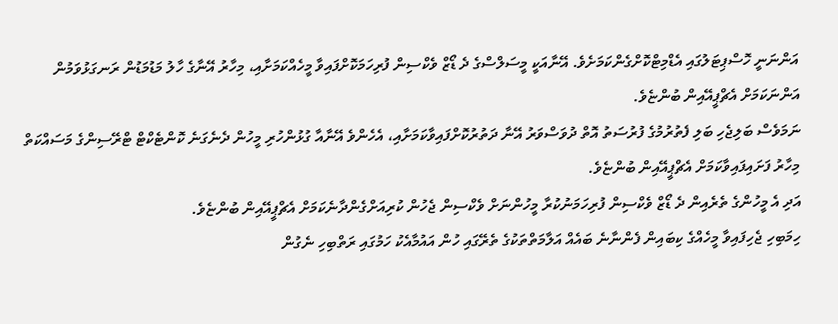އަންނަނީ ހޮސްޕިޓަލުގައި އެޑްމިޓްކޮށްގެންކަމަށެވެ. އޭނާއަކީ މީސަލްސްގެ ދެ ޑޯޒް ވެކްސިން ފުރިހަމަކޮށްފައިވާ މީހެއްކަމަށާއި، މިހާރު އޭނާގެ ހާލު މަޑުމަޑުން ރަނގަޅުވަމުން އަންނަކަމަށް އެޗްޕީއޭއިން ބުންޏެވެ.
ނަމަވެސް ބަލިޖެހި ބަލި ފެތުރުމުގެ ފުރުސަތު އޮތް ދުވަސްވަރު އޭނާ ދަތުރުކޮށްފައިވާކަމަށާއި، އެހެންވެ އޭނާއާ ގުޅުންހުރި މީހުން ދެނެގަނެ ކޮންޓެކްޓް ޓްރޭސިންގެ މަސައްކަތް މިހާރު ފަށައިފައިވާކަމަށް އެޗްޕީއޭއިން ބުންޏެވެ.
އަދި އެ މީހުންގެ ތެރެއިން ދެ ޑޯޒް ވެކްސިން ފުރިހަމަނުކުރާ މީހުންނަށް ވެކްސިން ޖެހުން ކުރިއަށްގެންދާނެކަމަށް އެޗްޕީއޭއިން ބުންޏެވެ.
ހިމަބިހި ޖެހިފައިވާ މީހެއްގެ ކިބައިން ފެންނާނެ ބައެއް އަލާމަތްތަކުގެ ތެރޭގައި ހުން އައުމާއެކު ހަމުގައި ރަތްބިހި ނެގުން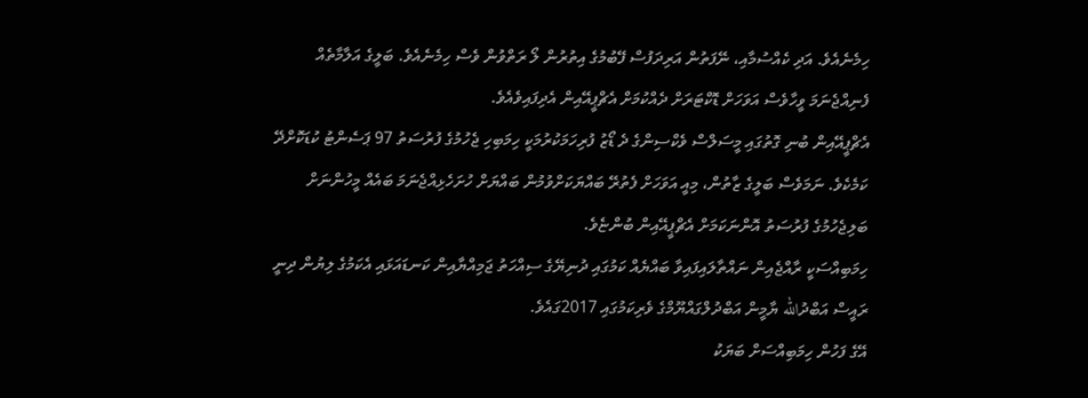ހިމެނެއެވެ. އަދި ކެއްސުމާއި، ނޭފަތުން އަރިދަފުސް ފޭބުމުގެ އިތުރުން ލޯ ރަތްވުން ވެސް ހިމެނެއެވެ. ބަލީގެ އަލާމާތެއް ފެނިއްޖެނަމަ ވީހާވެސް އަވަހަށް ޑޮކްޓަރަށް ދެއްކުމަށް އެޗްޕީއޭއިން އެދިފައިވެއެވެ.
އެޗްޕީއޭއިން ބުނި ގޮތުގައި މީސަލްސް ވެކްސިންގެ ދެ ޑޯޒު ފުރިހަމަކުރުމަކީ ހިމަބިހި ޖެހުމުގެ ފުރުސަތު 97 ޕަސެންޓު ކުޑަކޮށްދޭ ކަމެކެވެ. ނަމަވެސް ބަލީގެ ޒާތުން، މިއީ އަވަހަށް ފެތުރޭ ބައްޔަކަށްވުމުން ބައްޔަށް ހުށަހެޅިއްޖެނަމަ ބައެއް މީހުންނަށް ބަލިޖެހުމުގެ ފުރުސަތު އޮންނަކަމަށް އެޗްޕީއޭއިން ބުންޏެވެ.
ހިމަބިއްސަކީ ރާއްޖެއިން ނައްތާލައިފައިވާ ބައްޔެއް ކަމުގައި ދުނިޔޭގެ ސިއްހަތު ޖަމިއްޔާއިން ކަނޑައަޅައި އެކަމުގެ ލިޔުން ދިނީ ރައީސް އަބްދުالله ޔާމީން އަބްދުލްގައްޔޫމްގެ ވެރިކަމުގައި 2017ގައެވެ.
އޭގެ ފަހުން ހިމަބިއްސަށް ބަޔަކު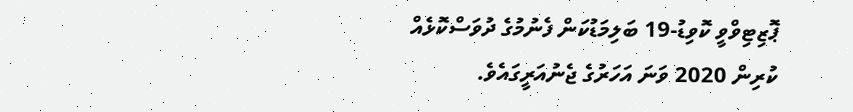ޕޮޒިޓިވްވީ ކޮވިޑު-19 ބަލިމަޑުކަން ފެނުމުގެ ދުވަސްކޮޅެއް ކުރިން 2020 ވަނަ އަހަރުގެ ޖެނުއަރީގައެވެ.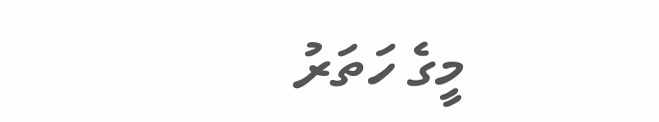މީގެ ހަތަރު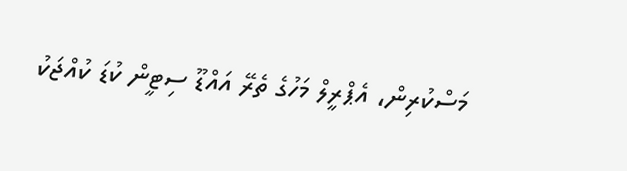މަސްކުރިން، އެޕްރީލް މަހުގެ ތެރޭ އައްޑޫ ސިޓީން ކުޑަ ކުއްޖަކު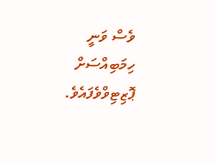ވެސް ވަނީ ހިމަބިއްސަށް ޕޮޒިޓިވްވެފައެވެ.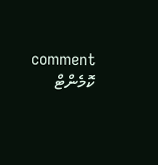comment ކޮމެންޓް